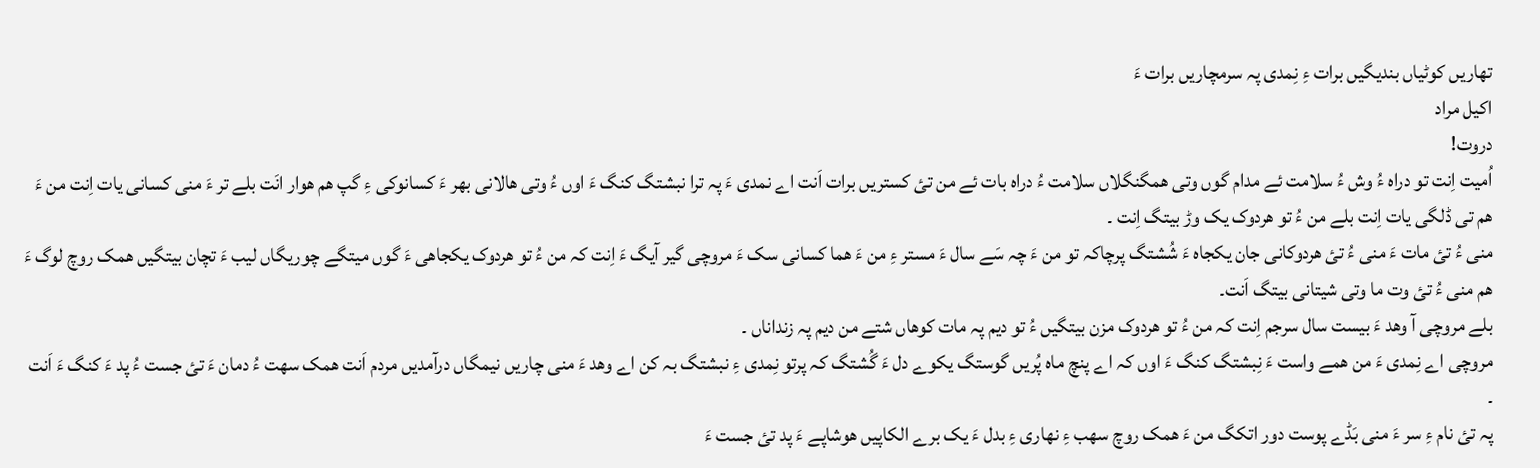تھاریں کوٹیاں بندیگیں برات ءِ نِمدی پہ سرمچاریں برات ءَ
اکیل مراد
دروت!
اُمیت اِنت تو دراہ ءُ وش ءُ سلامت ئے مدام گوں وتی ھمگنگلاں سلامت ءُ دراہ بات ئے من تئ کستریں برات اَنت اے نمدی ءَ پہ ترا نبشتگ کنگ ءَ اوں ءُ وتی ھالانی بھر ءَ کسانوکی ءِ گپ ھم ھوار انَت بلے تر ءَ منی کسانی یات اِنت من ءَ ھم تی ڈلگی یات اِنت بلے من ءُ تو ھردوک یک وڑ بیتگ اِنت ۔
منی ءُ تئ مات ءَ منی ءُ تئ ھردوکانی جان یکجاہ ءَ شُشتگ پرچاکہ تو من ءَ چہ سَے سال ءَ مستر ءِ من ءَ ھما کسانی سک ءَ مروچی گیر آیگ ءَ اِنت کہ من ءُ تو ھردوک یکجاھی ءَ گوں میتگے چوریگاں لیب ءَ تچان بیتگیں ھمک روچ لوگ ءَ ھم منی ءُ تئ وت ما وتی شیتانی بیتگ اَنت۔
بلے مروچی آ وھد ءَ بیست سال سرجم اِنت کہ من ءُ تو ھردوک مزن بیتگیں ءُ تو دیم پہ مات کوھاں شتے من دیم پہ زنداناں ۔
مروچی اے نِمدی ءَ من ھمے واست ءَ نِبشتگ کنگ ءَ اوں کہ اے پنچ ماہ پُریں گوستگ یکوے دل ءَ گُشتگ کہ پرتو نِمدی ءِ نبشتگ بہ کن اے وھد ءَ منی چاریں نیمگاں درآمدیں مردم اَنت ھمک سھت ءُ دمان ءَ تئ جست ءُ پد ءَ کنگ ءَ اَنت ۔
پہ تئ نام ءِ سر ءَ منی بَڈے پوست دور اتکگ من ءَ ھمک روچ سھب ءِ نھاری ءِ بدل ءَ یک برے الکاپیں ھوشاپے ءَ پد تئ جست ءَ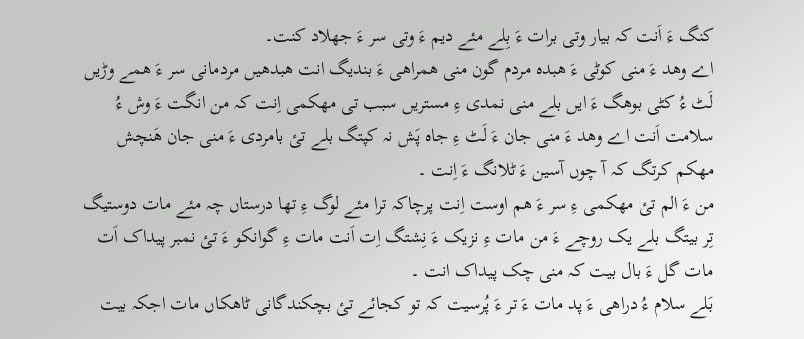کنگ ءَ اَنت کہ بیار وتی برات ءَ بِلے مئے دیم ءَ وتی سر ءَ جھلاد کنت۔
اے وھد ءَ منی کوٹی ءَ ھبدہ مردم گون منی ھمراھی ءَ بندیگ انت ھبدھیں مردمانی سر ءَ ھمے وڑیں لَٹ ءُ کٹی بوھگ ءَ ایں بلے منی نمدی ءِ مستریں سبب تی مھکمی اِنت کہ من انگت ءَ وش ءُ سلامت اَنت اے وھد ءَ منی جان ءَ لَٹ ءِ جاہ پَش نہ کپتگ بلے تئ بامردی ءَ منی جان ھَنچش مھکم کرتگ کہ آ چوں آسین ءَ ٹلانگ ءَ اِنت ۔
من ءَ الم تئ مھکمی ءِ سر ءَ ھم اوست اِنت پرچاکہ ترا مئے لوگ ءِ تھا درستاں چہ مئے مات دوستیگ تِر بیتگ بلے یک روچے ءَ من مات ءِ نزیک ءَ نِشتگ اِت اَنت مات ءِ گوانکو ءَ تئ نمبر پیداک اَت مات گل ءَ بال بیت کہ منی چک پیداک انت ۔
بَلے سلام ءُ دراھی ءَ پد مات ءَ تر ءَ پُرسیت کہ تو کجائے تئ بچکندگانی ٹاھکاں مات اجکہ بیت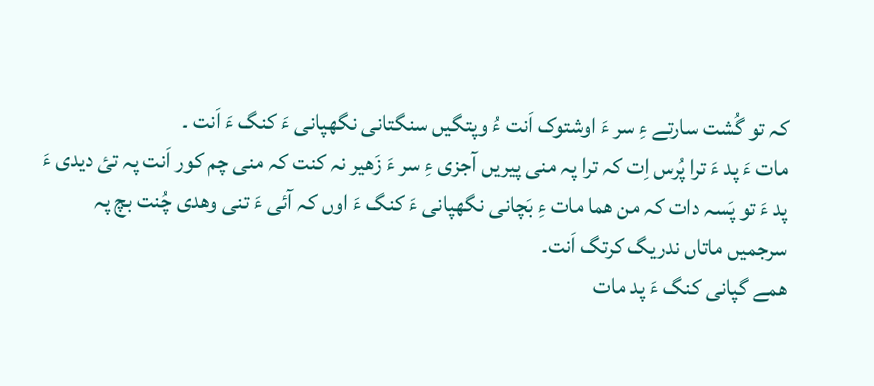کہ تو گُشت سارتے ءِ سر ءَ اوشتوک اَنت ءُ وپتگیں سنگتانی نگھپانی ءَ کنگ ءَ اَنت ۔
مات ءَ پد ءَ ترا پُرس اِت کہ ترا پہ منی پیریں آجزی ءِ سر ءَ زَھیر نہ کنت کہ منی چم کور اَنت پہ تئ دیدی ءَ پد ءَ تو پَسہ دات کہ من ھما مات ءِ بَچانی نگھپانی ءَ کنگ ءَ اوں کہ آئی ءَ تنی وھدی چُنت بچ پہ سرجمیں ماتاں ندریگ کرتگ اَنت۔
ھمے گپانی کنگ ءَ پد مات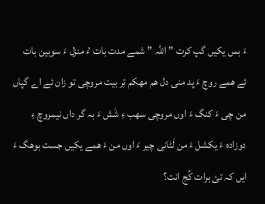ءَ بس یکیں گپ کرت ” اللہ ” شمے مدت بات ءُ منزل ءَ سوبین بات ئے ھمے روچ ءَ پد منی دل ھم مھکم تِر بیت مروچی تو زان ئے اے گپاں من چی ءَ کنگ ءَ اوں مروچی سھب ءِ شَش ءَ بہ گر داں نیمروچ ءِ دوزادہ ءَ یکشل ءَ من لَٹانی چیر ءَ اوں من ءَ ھمے یکیں جست بوھگ ءَ ایں کہ تئ برات کُج انت؟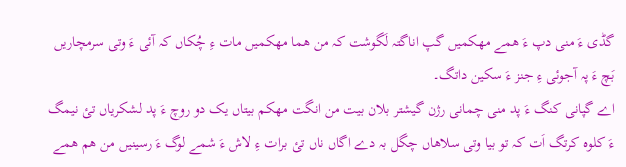گڈی ءَ منی دپ ءَ ھمے مھکمیں گپ اناگتہ لَگوشت کہ من ھما مھکمیں مات ءِ چُکاں کہ آئی ءَ وتی سرمچاریں بَچ ءَ پہ آجوئی ءِ جنز ءَ سکین داتگ۔
اے گپانی کنگ ءَ پد منی چمانی رژن گیشتر بلان بیت من انگت مھکم بیتاں یک دو روچ ءَ پد لشکریاں تئ نیمگ ءَ کلوہ کرتگ اَت کہ تو بیا وتی سلاھاں چگل بہ دے اگاں ناں تئ برات ءِ لاش ءَ شمے لوگ ءَ رسینیں من ھم ھمے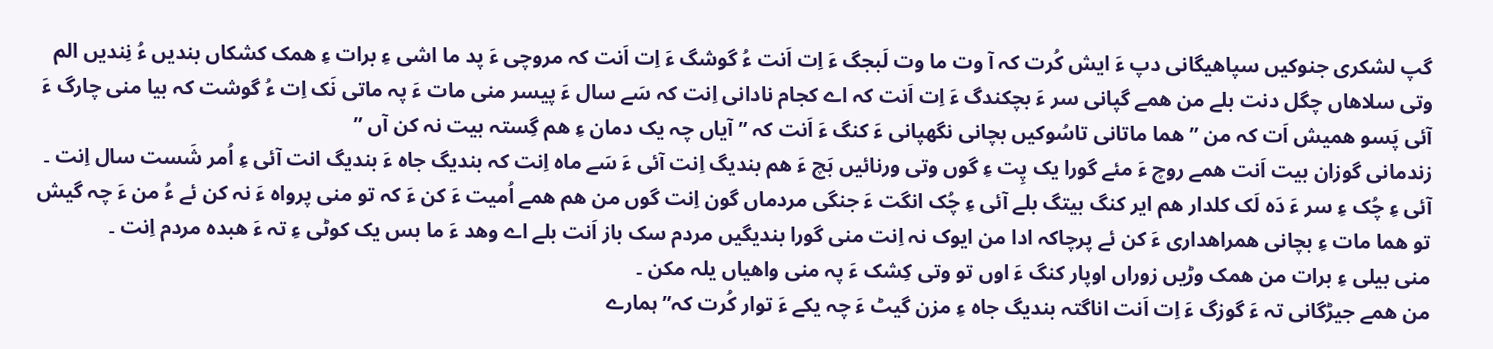گپ لشکری جنوکیں سپاھیگانی دپ ءَ ایش کُرت کہ آ وت ما وت لَبجگ ءَ اِت اَنت ءُ گوشگ ءَ اِت اَنت کہ مروچی ءَ پد ما اشی ءِ برات ءِ ھمک کشکاں بندیں ءُ نِندیں الم وتی سلاھاں چگل دنت بلے من ھمے گپانی سر ءَ بچکندگ ءَ اِت اَنت کہ اے کجام نادانی اِنت کہ سَے سال ءَ پیسر منی مات ءَ پہ ماتی نَک اِت ءُ گوشت کہ بیا منی چارگ ءَ آئی پَسو ھمیش اَت کہ من ” ھما ماتانی تاسُوکیں بچانی نگھپانی ءَ کنگ ءَ اَنت کہ ” آیاں چہ یک دمان ءِ ھم گِستہ بیت نہ کن آں ”
زندمانی گوزان بیت اَنت ھمے روچ ءَ مئے گورا یک پِت ءِ گوں وتی ورنائیں بَچ ءَ ھم بندیگ اِنت آئی ءَ سَے ماہ اِنت کہ بندیگ جاہ ءَ بندیگ انت آئی ءِ اُمر شَست سال اِنت ۔
آئی ءِ چُک ءِ سر ءَ دَہ لَک کلدار ھم ایر کنگ بیتگ بلے آئی ءِ چُک انگت ءَ جنگی مردماں گون اِنت گوں من ھم ھمے اُمیت ءَ کن ءَ کہ تو منی پرواہ ءَ نہ کن ئے ءُ من ءَ چہ گیش تو ھما مات ءِ بچانی ھمراھداری ءَ کن ئے پرچاکہ ادا من ایوک نہ اِنت منی گورا بندیگیں مردم سک باز اَنت بلے اے وھد ءَ ما بس یک کوٹی ءِ تہ ءَ ھبدہ مردم اِنت ۔
منی بیلی ءِ برات من ھمک وڑیں زوراں اوپار کنگ ءَ اوں تو وتی کِشک ءَ پہ منی واھیاں یلہ مکن ۔
من ھمے جیڑگانی تہ ءَ گوزگ ءَ اِت اَنت اناگتہ بندیگ جاہ ءِ مزن گیٹ ءَ چہ یکے ءَ توار کُرت کہ”ہمارے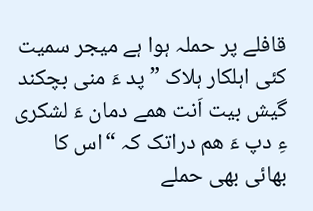قافلے پر حملہ ہوا ہے میجر سمیت کئی اہلکار ہلاک ” پد ءَ منی بچکند گیش بیت اَنت ھمے دمان ءَ لشکری ءِ دپ ءَ ھم دراتک کہ “اس کا بھائی بھی حملے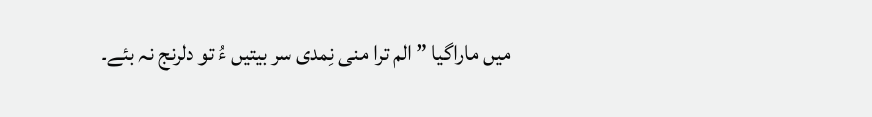میں ماراگیا ” الم ترا منی نِمدی سر بیتیں ءُ تو دلرنج نہ بئے۔